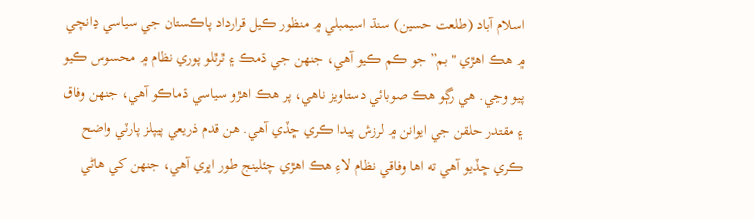اسلام آباد (طلعت حسين) سنڌ اسيمبلي ۾ منظور ڪيل قرارداد پاڪستان جي سياسي ڍانچي ۾ هڪ اهڙي "بم” جو ڪم ڪيو آهي، جنهن جي ڌمڪ ۽ ٿرٿلو پوري نظام ۾ محسوس ڪيو پيو وڃي. هي رڳو هڪ صوبائي دستاويز ناهي، پر هڪ اهڙو سياسي ڌماڪو آهي، جنهن وفاق ۽ مقتدر حلقن جي ايوانن ۾ لرزش پيدا ڪري ڇڏي آهي. هن قدم ذريعي پيپلز پارٽي واضح ڪري ڇڏيو آهي ته اها وفاقي نظام لاءِ هڪ اهڙي چئلينج طور اڀري آهي، جنهن کي هاڻي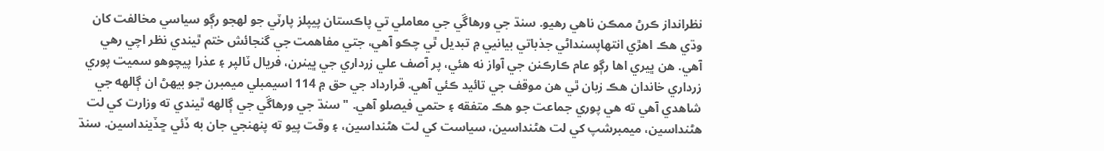نظرانداز ڪرڻ ممڪن ناهي رهيو. سنڌ جي ورهاڱي جي معاملي تي پاڪستان پيپلز پارٽي جو لهجو رڳو سياسي مخالفت کان وڌي هڪ اهڙي انتهاپسنداڻي جذباتي بيانيي ۾ تبديل ٿي چڪو آهي، جتي مفاهمت جي گنجائش ختم ٿيندي نظر اچي رهي آهي. هن ڀيري اها رڳو عام ڪارڪنن جي آواز نه هئي، پر آصف علي زرداري جي ڀينرن، فريال ٽالپر ۽ عذرا پيچوهو سميت پوري زرداري خاندان هڪ زبان ٿي هن موقف جي تائيد ڪئي آهي. قرارداد جي حق ۾ 114 اسيمبلي ميمبرن جو بيهڻ ان ڳالهه جي شاهدي آهي ته هي پوري جماعت جو هڪ متفقه ۽ حتمي فيصلو آهي. "سنڌ جي ورهاڱي جي ڳالهه ٿيندي ته وزارت کي لت هڻنداسين، ميمبرشپ کي لت هڻنداسين، سياست کي لت هڻنداسين، ۽ وقت پيو ته پنهنجي جان به ڏئي ڇڏينداسين. سنڌ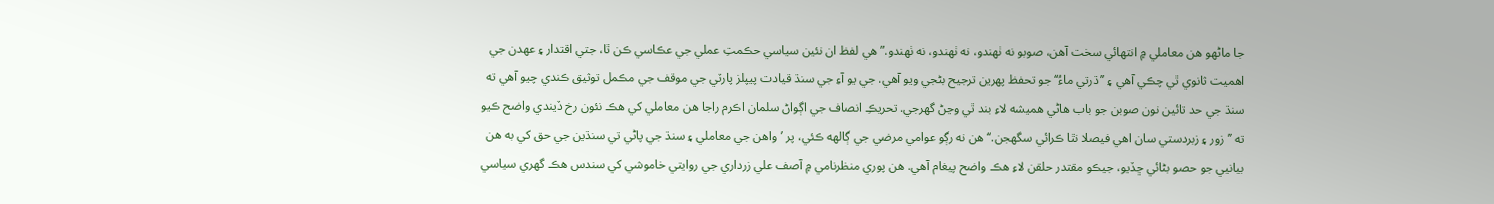جا ماڻهو هن معاملي ۾ انتهائي سخت آهن، صوبو نه ٺهندو، نه ٺهندو، نه ٺهندو.” هي لفظ ان نئين سياسي حڪمتِ عملي جي عڪاسي ڪن ٿا، جتي اقتدار ۽ عهدن جي اهميت ثانوي ٿي چڪي آهي ۽ ’’ڌرتي ماءُ‘‘ جو تحفظ پهرين ترجيح بڻجي ويو آهي. جي يو آءِ جي سنڌ قيادت پيپلز پارٽي جي موقف جي مڪمل توثيق ڪندي چيو آهي ته سنڌ جي حد تائين نون صوبن جو باب هاڻي هميشه لاءِ بند ٿي وڃڻ گهرجي. تحريڪِ انصاف جي اڳواڻ سلمان اڪرم راجا هن معاملي کي هڪ نئون رخ ڏيندي واضح ڪيو ته ’’زور ۽ زبردستي سان اهي فيصلا نٿا ڪرائي سگهجن.‘‘ هن نه رڳو عوامي مرضي جي ڳالهه ڪئي، پر ’واهن جي معاملي ۽ سنڌ جي پاڻي تي سنڌين جي حق کي به هن بيانيي جو حصو بڻائي ڇڏيو، جيڪو مقتدر حلقن لاءِ هڪ واضح پيغام آهي. هن پوري منظرنامي ۾ آصف علي زرداري جي روايتي خاموشي کي سندس هڪ گهري سياسي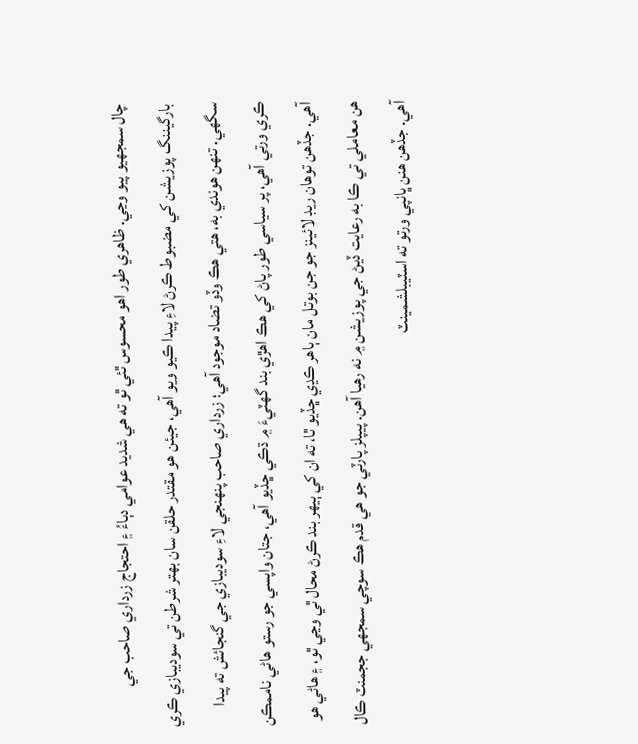چال سمجهيو پيو وڃي. ظاهري طور اهو محسوس ٿئي ٿو ته هي شديد عوامي دٻاءُ ۽ احتجاج زرداري صاحب جي بارگيننگ پوزيشن کي مضبوط ڪرڻ لاءِ پيدا ڪيو ويو آهي، جيئن هو مقتدر حلقن سان بهتر شرطن تي سوديبازي ڪري سگهي. تنهن هوندي به، هتي هڪ وڏو تضاد موجود آهي؛ زرداري صاحب پنهنجي لاءِ سوديبازي جي گنجائش ته پيدا ڪري ورتي آهي، پر سياسي طور پاڻ کي هڪ اهڙي بند گهٽيءَ ۾ ڌڪي ڇڏيو آهي، جتان واپسي جو رستو هاڻي ناممڪن آهي. جڏهن توهان ريڊ لائينز جو جن بوتل مان ٻاهر ڪڍي ڇڏيو ٿا، ته ان کي ٻيهر بند ڪرڻ محال ٿي وڃي ٿو، ۽ هاڻي هو هن معاملي تي ڪا به رعايت ڏيڻ جي پوزيشن ۾ نه رهيا آهن. پيپلز پارٽي جو هي قدم هڪ سوچي سمجهي ججمنٽ ڪال آهي. جڏهن هنن ڀانپي ورتو ته اسٽيبلشمينٽ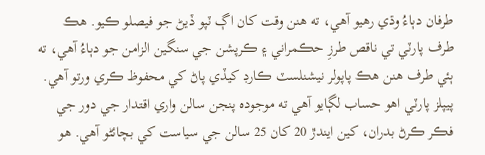طرفان دٻاءُ وڌي رهيو آهي، ته هنن وقت کان اڳ ٽپو ڏيڻ جو فيصلو ڪيو. هڪ طرف پارٽي تي ناقص طرزِ حڪمراني ۽ ڪرپشن جي سنگين الزامن جو دٻاءُ آهي، ته ٻئي طرف هنن هڪ پاپولر نيشنلسٽ ڪارڊ کيڏي پاڻ کي محفوظ ڪري ورتو آهي. پيپلز پارٽي اهو حساب لڳايو آهي ته موجوده پنجن سالن واري اقتدار جي دور جي فڪر ڪرڻ بدران، کين ايندڙ 20 کان 25 سالن جي سياست کي بچائڻو آهي. هو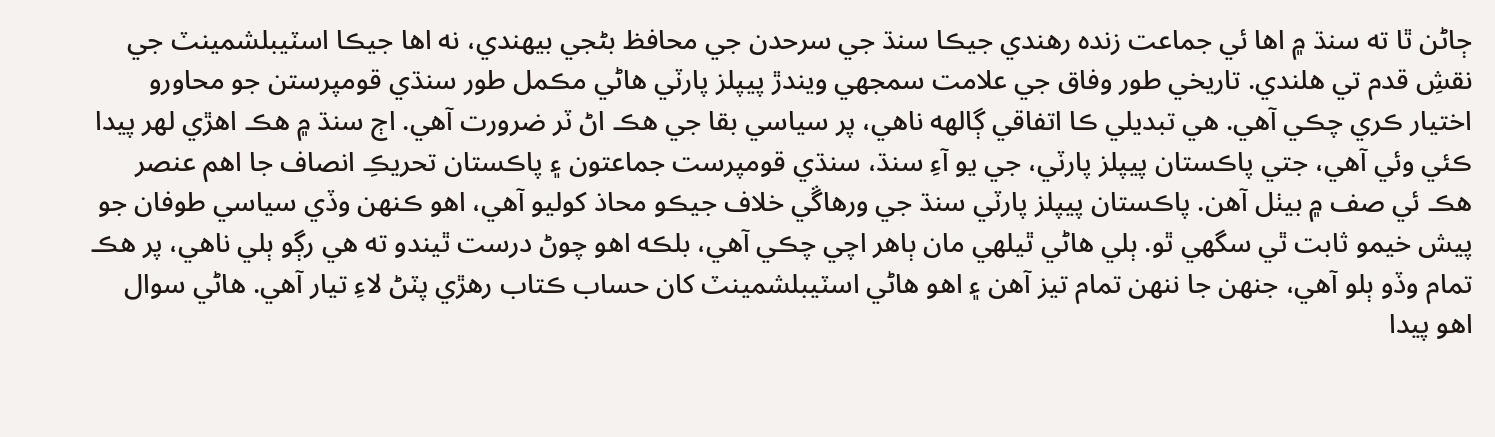ڄاڻن ٿا ته سنڌ ۾ اها ئي جماعت زنده رهندي جيڪا سنڌ جي سرحدن جي محافظ بڻجي بيهندي، نه اها جيڪا اسٽيبلشمينٽ جي نقشِ قدم تي هلندي. تاريخي طور وفاق جي علامت سمجهي ويندڙ پيپلز پارٽي هاڻي مڪمل طور سنڌي قومپرستن جو محاورو اختيار ڪري چڪي آهي. هي تبديلي ڪا اتفاقي ڳالهه ناهي، پر سياسي بقا جي هڪ اڻ ٽر ضرورت آهي. اڄ سنڌ ۾ هڪ اهڙي لهر پيدا ڪئي وئي آهي، جتي پاڪستان پيپلز پارٽي، جي يو آءِ سنڌ، سنڌي قومپرست جماعتون ۽ پاڪستان تحريڪِ انصاف جا اهم عنصر هڪ ئي صف ۾ بيٺل آهن. پاڪستان پيپلز پارٽي سنڌ جي ورهاڱي خلاف جيڪو محاذ کوليو آهي، اهو ڪنهن وڏي سياسي طوفان جو پيش خيمو ثابت ٿي سگهي ٿو. ٻلي هاڻي ٿيلهي مان ٻاهر اچي چڪي آهي، بلڪه اهو چوڻ درست ٿيندو ته هي رڳو ٻلي ناهي، پر هڪ تمام وڏو ٻلو آهي، جنهن جا ننهن تمام تيز آهن ۽ اهو هاڻي اسٽيبلشمينٽ کان حساب ڪتاب رهڙي پٽڻ لاءِ تيار آهي. هاڻي سوال اهو پيدا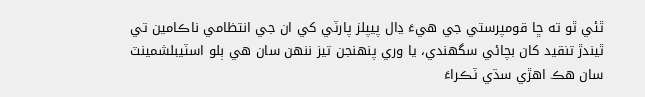ٿئي ٿو ته ڇا قومپرستي جي هيءَ ڍال پيپلز پارٽي کي ان جي انتظامي ناڪامين تي ٿيندڙ تنقيد کان بچائي سگهندي، يا وري پنهنجن تيز ننهن سان هي ٻلو اسٽيبلشمينٽ سان هڪ اهڙي سڌي ٽڪراءَ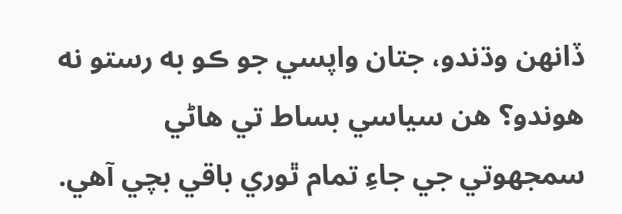ڏانهن وڌندو، جتان واپسي جو ڪو به رستو نه هوندو؟ هن سياسي بساط تي هاڻي سمجهوتي جي جاءِ تمام ٿوري باقي بچي آهي.